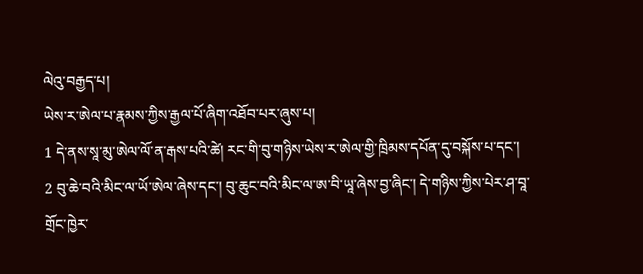ལེའུ་བརྒྱད་པ།
ཡེས་ར་ཨེལ་པ་རྣམས་ཀྱིས་རྒྱལ་པོ་ཞིག་འཐོབ་པར་ཞུས་པ།
1 དེ་ནས་སཱ་མུ་ཨེལ་ལོ་ན་རྒས་པའི་ཚེ། རང་གི་བུ་གཉིས་ཡེས་ར་ཨེལ་གྱི་ཁྲིམས་དཔོན་དུ་བསྐོས་པ་དང་།
2 བུ་ཆེ་བའི་མིང་ལ་ཡོ་ཨེལ་ཞེས་དང་། བུ་ཆུང་བའི་མིང་ལ་ཨ་བི་ཡཱ་ཞེས་བྱ་ཞིང་། དེ་གཉིས་ཀྱིས་པེར་ཤ་བཱ་གྲོང་ཁྱེར་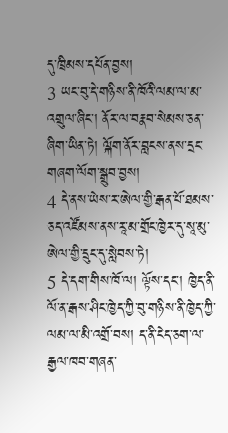དུ་ཁྲིམས་དཔོན་བྱས།
3 ཡང་བུ་དེ་གཉིས་ནི་ཁོའི་ལམ་ལ་མ་འགྲུལ་ཞིང་། ནོར་ལ་བརྣབ་སེམས་ཅན་ཞིག་ཡིན་ཏེ། ལྐོག་ནོར་བླངས་ནས་དྲང་གཞག་ལོག་སྒྲུབ་བྱས།
4 དེ་ནས་ཡེས་ར་ཨེལ་གྱི་རྒན་པོ་ཐམས་ཅད་འཛོམས་ནས་རཱ་མ་གྲོང་ཁྱེར་དུ་སཱ་མུ་ཨེལ་གྱི་དྲུང་དུ་སླེབས་ཏེ།
5 དེ་དག་གིས་ཁོ་ལ། ལྟོས་དང་། ཁྱེད་ནི་ལོ་ན་རྒས་ཤིང་ཁྱེད་ཀྱི་བུ་གཉིས་ནི་ཁྱེད་ཀྱི་ལམ་ལ་མི་འགྲོ་བས། ད་ནི་ངེད་ཅག་ལ་རྒྱལ་ཁབ་གཞན་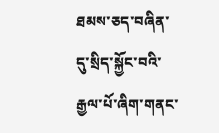ཐམས་ཅད་བཞིན་དུ་སྲིད་སྐྱོང་བའི་རྒྱལ་པོ་ཞིག་གནང་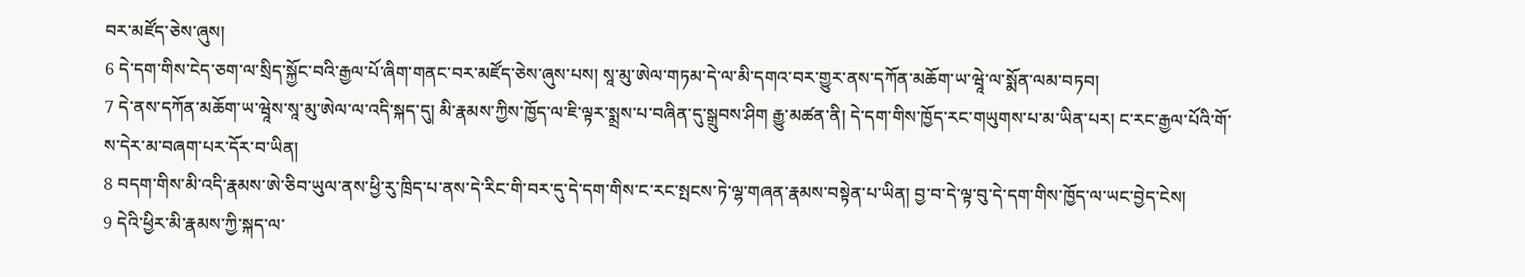བར་མཛོད་ཅེས་ཞུས།
6 དེ་དག་གིས་ངེད་ཅག་ལ་སྲིད་སྐྱོང་བའི་རྒྱལ་པོ་ཞིག་གནང་བར་མཛོད་ཅེས་ཞུས་པས། སཱ་མུ་ཨེལ་གཏམ་དེ་ལ་མི་དགའ་བར་གྱུར་ནས་དཀོན་མཆོག་ཡ་ཝཱེ་ལ་སྨོན་ལམ་བཏབ།
7 དེ་ནས་དཀོན་མཆོག་ཡ་ཝཱེས་སཱ་མུ་ཨེལ་ལ་འདི་སྐད་དུ། མི་རྣམས་ཀྱིས་ཁྱོད་ལ་ཇི་ལྟར་སྨྲས་པ་བཞིན་དུ་སྒྲུབས་ཤིག རྒྱུ་མཚན་ནི། དེ་དག་གིས་ཁྱོད་རང་གཡུགས་པ་མ་ཡིན་པར། ང་རང་རྒྱལ་པོའི་གོ་ས་དེར་མ་བཞག་པར་དོར་བ་ཡིན།
8 བདག་གིས་མི་འདི་རྣམས་ཨེ་ཅིབ་ཡུལ་ནས་ཕྱི་རུ་ཁྲིད་པ་ནས་དེ་རིང་གི་བར་དུ་དེ་དག་གིས་ང་རང་སྤངས་ཏེ་ལྷ་གཞན་རྣམས་བསྟེན་པ་ཡིན། བྱ་བ་དེ་ལྟ་བུ་དེ་དག་གིས་ཁྱོད་ལ་ཡང་བྱེད་ངེས།
9 དེའི་ཕྱིར་མི་རྣམས་ཀྱི་སྐད་ལ་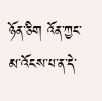ཉོན་ཅིག འོན་ཀྱང་མ་འོངས་པ་ན་དེ་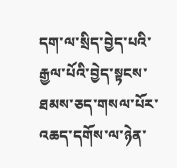དག་ལ་སྲིད་བྱེད་པའི་རྒྱལ་པོའི་བྱེད་སྟངས་ཐམས་ཅད་གསལ་པོར་འཆད་དགོས་ལ་ཉེན་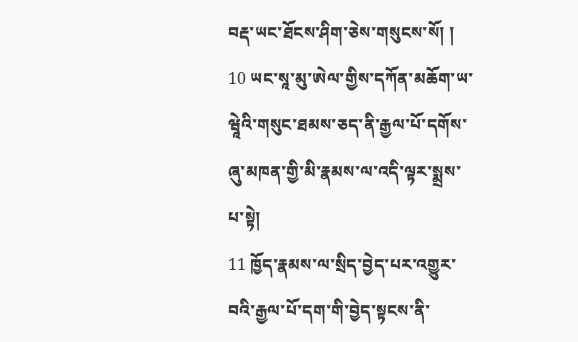བརྡ་ཡང་ཐོངས་ཤིག་ཅེས་གསུངས་སོ། །
10 ཡང་སཱ་མུ་ཨེལ་གྱིས་དཀོན་མཆོག་ཡ་ཝཱེའི་གསུང་ཐམས་ཅད་ནི་རྒྱལ་པོ་དགོས་ཞུ་མཁན་གྱི་མི་རྣམས་ལ་འདི་ལྟར་སྨྲས་པ་སྟེ།
11 ཁྱོད་རྣམས་ལ་སྲིད་བྱེད་པར་འགྱུར་བའི་རྒྱལ་པོ་དག་གི་བྱེད་སྟངས་ནི་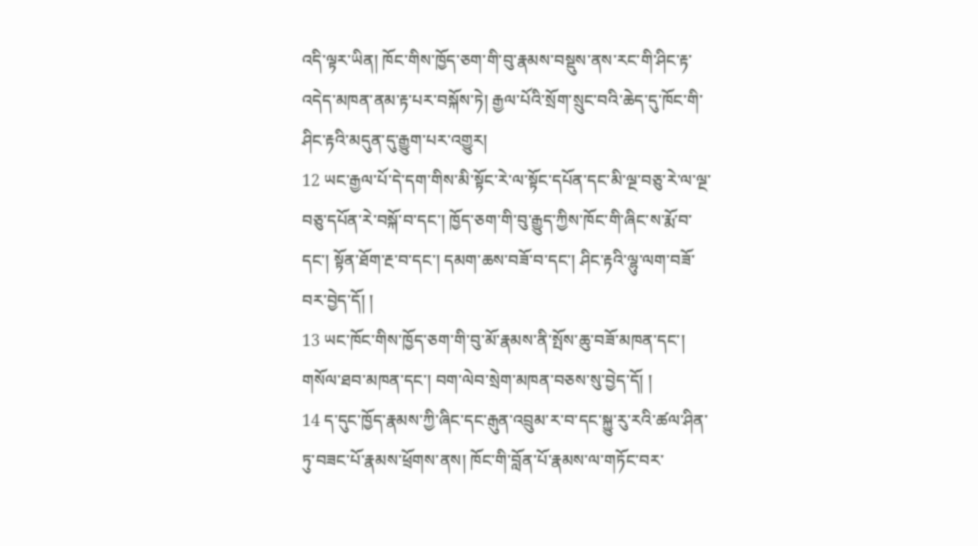འདི་ལྟར་ཡིན། ཁོང་གིས་ཁྱོད་ཅག་གི་བུ་རྣམས་བསྡུས་ནས་རང་གི་ཤིང་རྟ་འདེད་མཁན་ནམ་རྟ་པར་བསྐོས་ཏེ། རྒྱལ་པོའི་སྲོག་སྲུང་བའི་ཆེད་དུ་ཁོང་གི་ཤིང་རྟའི་མདུན་དུ་རྒྱུག་པར་འགྱུར།
12 ཡང་རྒྱལ་པོ་དེ་དག་གིས་མི་སྟོང་རེ་ལ་སྟོང་དཔོན་དང་མི་ལྔ་བཅུ་རེ་ལ་ལྔ་བཅུ་དཔོན་རེ་བསྐོ་བ་དང་། ཁྱོད་ཅག་གི་བུ་རྒྱུད་ཀྱིས་ཁོང་གི་ཞིང་ས་རྨོ་བ་དང་། སྟོན་ཐོག་རྔ་བ་དང་། དམག་ཆས་བཟོ་བ་དང་། ཤིང་རྟའི་ལྷུ་ལག་བཟོ་བར་བྱེད་དོ། །
13 ཡང་ཁོང་གིས་ཁྱོད་ཅག་གི་བུ་མོ་རྣམས་ནི་སྤོས་ཆུ་བཟོ་མཁན་དང་། གསོལ་ཐབ་མཁན་དང་། བག་ལེབ་སྲེག་མཁན་བཅས་སུ་བྱེད་དོ། །
14 ད་དུང་ཁྱོད་རྣམས་ཀྱི་ཞིང་དང་རྒུན་འབྲུམ་ར་བ་དང་སྐྱུ་རུ་རའི་ཚལ་ཤིན་ཏུ་བཟང་པོ་རྣམས་ཕྲོགས་ནས། ཁོང་གི་བློན་པོ་རྣམས་ལ་གཏོང་བར་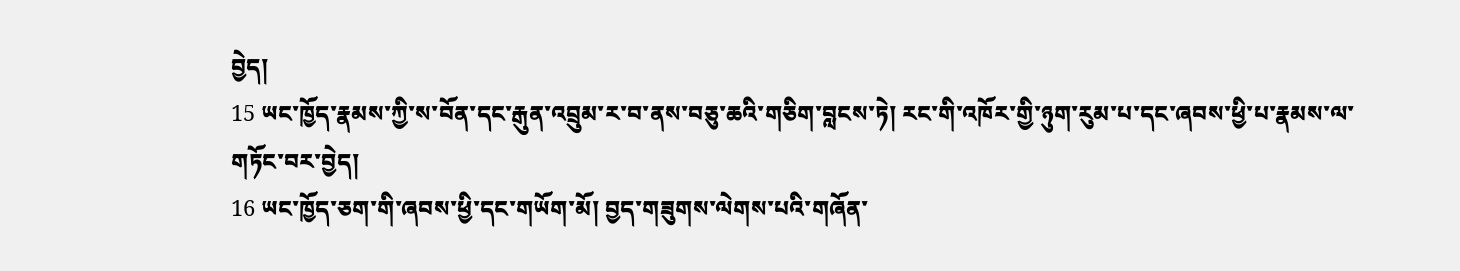བྱེད།
15 ཡང་ཁྱོད་རྣམས་ཀྱི་ས་བོན་དང་རྒུན་འབྲུམ་ར་བ་ནས་བཅུ་ཆའི་གཅིག་བླངས་ཏེ། རང་གི་འཁོར་གྱི་ཉུག་རུམ་པ་དང་ཞབས་ཕྱི་པ་རྣམས་ལ་གཏོང་བར་བྱེད།
16 ཡང་ཁྱོད་ཅག་གི་ཞབས་ཕྱི་དང་གཡོག་མོ། བྱད་གཟུགས་ལེགས་པའི་གཞོན་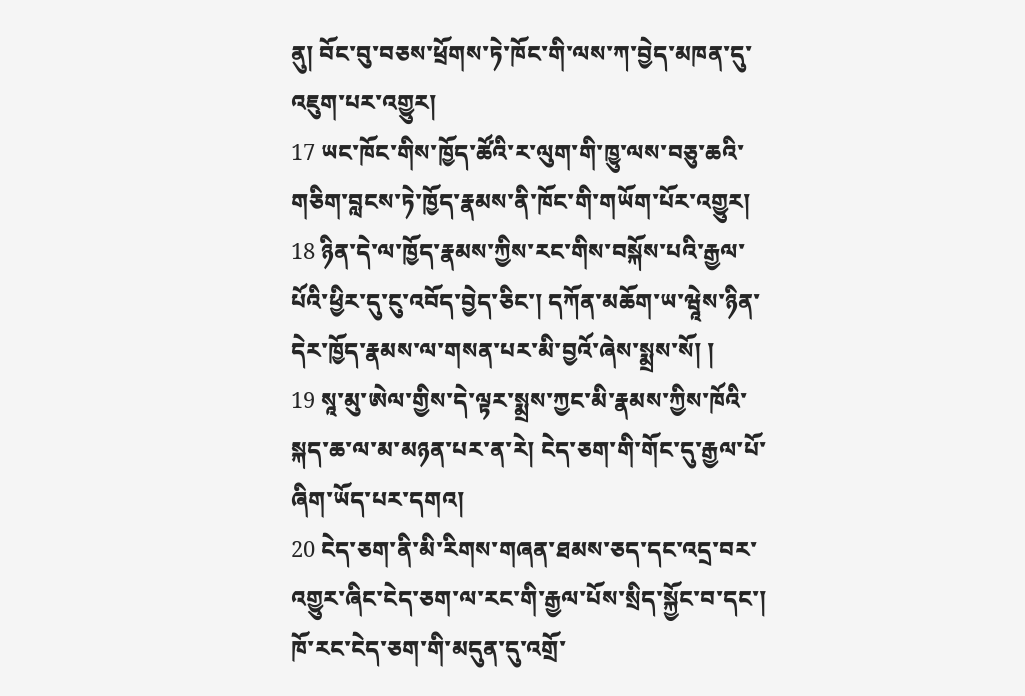ནུ། བོང་བུ་བཅས་ཕྲོགས་ཏེ་ཁོང་གི་ལས་ཀ་བྱེད་མཁན་དུ་འཇུག་པར་འགྱུར།
17 ཡང་ཁོང་གིས་ཁྱོད་ཚོའི་ར་ལུག་གི་ཁྱུ་ལས་བཅུ་ཆའི་གཅིག་བླངས་ཏེ་ཁྱོད་རྣམས་ནི་ཁོང་གི་གཡོག་པོར་འགྱུར།
18 ཉིན་དེ་ལ་ཁྱོད་རྣམས་ཀྱིས་རང་གིས་བསྐོས་པའི་རྒྱལ་པོའི་ཕྱིར་དུ་ངུ་འབོད་བྱེད་ཅིང་། དཀོན་མཆོག་ཡ་ཝཱེས་ཉིན་དེར་ཁྱོད་རྣམས་ལ་གསན་པར་མི་བྱའོ་ཞེས་སྨྲས་སོ། །
19 སཱ་མུ་ཨེལ་གྱིས་དེ་ལྟར་སྨྲས་ཀྱང་མི་རྣམས་ཀྱིས་ཁོའི་སྐད་ཆ་ལ་མ་མཉན་པར་ན་རེ། ངེད་ཅག་གི་གོང་དུ་རྒྱལ་པོ་ཞིག་ཡོད་པར་དགའ།
20 ངེད་ཅག་ནི་མི་རིགས་གཞན་ཐམས་ཅད་དང་འདྲ་བར་འགྱུར་ཞིང་ངེད་ཅག་ལ་རང་གི་རྒྱལ་པོས་སྲིད་སྐྱོང་བ་དང་། ཁོ་རང་ངེད་ཅག་གི་མདུན་དུ་འགྲོ་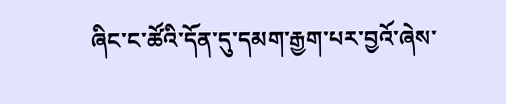ཞིང་ང་ཚོའི་དོན་དུ་དམག་རྒྱག་པར་བྱའོ་ཞེས་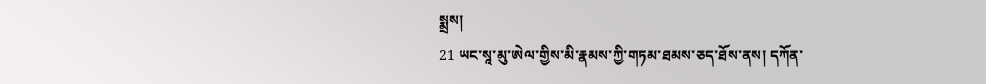སྨྲས།
21 ཡང་སཱ་མུ་ཨེལ་གྱིས་མི་རྣམས་ཀྱི་གཏམ་ཐམས་ཅད་ཐོས་ནས། དཀོན་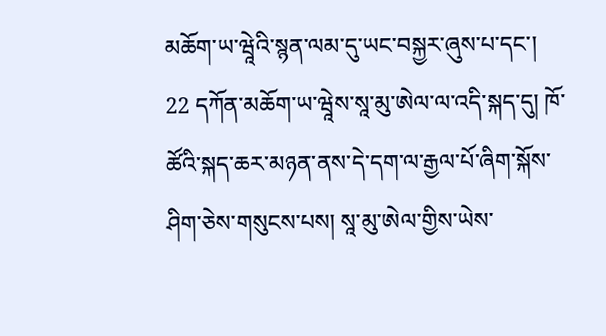མཆོག་ཡ་ཝཱེའི་སྙན་ལམ་དུ་ཡང་བསྐྱར་ཞུས་པ་དང་།
22 དཀོན་མཆོག་ཡ་ཝཱེས་སཱ་མུ་ཨེལ་ལ་འདི་སྐད་དུ། ཁོ་ཚོའི་སྐད་ཆར་མཉན་ནས་དེ་དག་ལ་རྒྱལ་པོ་ཞིག་སྐོས་ཤིག་ཅེས་གསུངས་པས། སཱ་མུ་ཨེལ་གྱིས་ཡེས་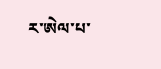ར་ཨེལ་པ་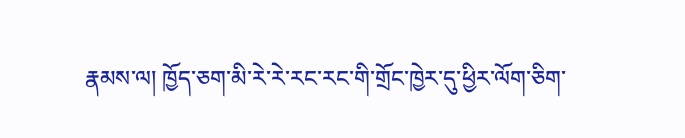རྣམས་ལ། ཁྱོད་ཅག་མི་རེ་རེ་རང་རང་གི་གྲོང་ཁྱེར་དུ་ཕྱིར་ལོག་ཅིག་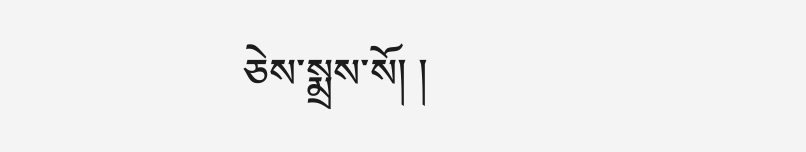ཅེས་སྨྲས་སོ། །